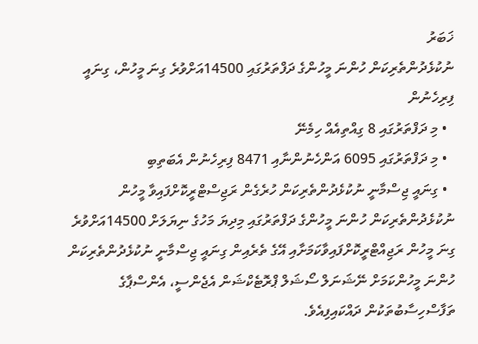ޚަބަރު
ނުކުޅެދުންތެރިކަން ހުންނަ މީހުންގެ ދަފްތަރުގައި 14500އަށްވުރެ ގިނަ މީހުން، ގިނައީ ފިރިހެނުން
  • މި ދަފްތަރުގައި 8 ގިއްތިއެއް ހިމެނޭ
  • މި ދަފްތަރުގައި 6095 އަންހެނުންނާއި 8471 ފިރިހެނުން އެބަތިބި
  • ގިނައީ ޖިސްމާނީ ނުކުޅެދުންތެރިކަން ހުރެގެން ރަޖިސްޓްރީކޮށްފައިވާ މީހުން
ނުކުޅެދުންތެރިކަން ހުންނަ މީހުންގެ ދަފްތަރުގައި މިދިޔަ މަހުގެ ނިޔަލަށް 14500އަށްވުރެ ގިނަ މީހުން ރަޖިއްޓްރީކޮށްފައިވާކަމަށާއި އޭގެ ތެރެއިން ގިނައީ ޖިސްމާނީ ނުކުޅެދުންތެރިކަން ހުންނަ މީހުންކަމަށް ނޭޝަނަލް ސޯޝަލް ޕްރޮޓެކްޝަން އެޖެންސީ، އެންސްޕާގެ ތަފާސްހިސާބުތަކުން ދައްކައިފިއެވެ.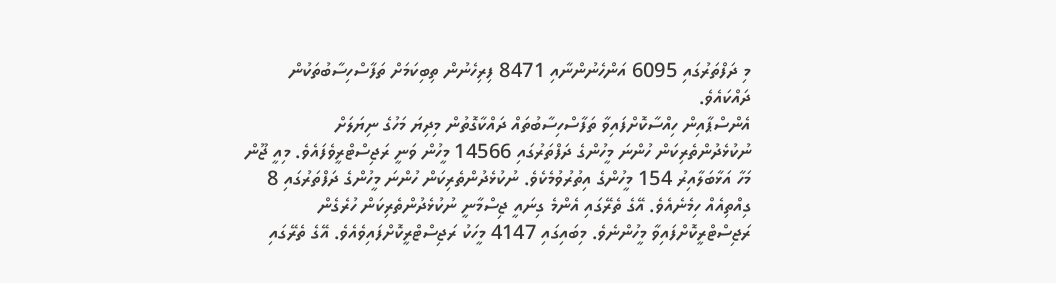މި ދަފްތަރުގައި 6095 އަންހެނުންނާއި 8471 ފިރިހެނުން ތިބިކަމަށް ތަފާސްހިސާބުތަކުން ދައްކައެވެ.
އެންސްޕާއިން ހިއްސާކޮށްފައިވާ ތަފާސްހިސާބުތައް ދައްކާގޮތުން މިދިޔަ މަހުގެ ނިޔަލަށް ނުކުޅެދުންތެރިކަން ހުންނަ މީހުންގެ ދަފްތަރުގައި 14566 މީހުން ވަނީ ރަޖިސްޓްރީވެފައެވެ. މިއީ ޖޫން މަހާ އަޅާބަލާއިރު 154 މީހުންގެ އިތުރުވުމެކެވެ. ނުކުޅެދުންތެރިކަން ހުންނަ މީހުންގެ ދަފްތަރުގައި 8 ގިއްތިއެއް ހިމެނެއެވެ. އޭގެ ތެރޭގައި އެންމެ ގިނައީ ޖިސްމާނީ ނުކުޅެދުންތެރިކަން ހުރެގެން ރަޖިސްޓްރީކޮށްފައިވާ މީހުންނެވެ. މިބައިގައި 4147 މީހަކު ރަޖިސްޓްރީކޮށްފައިވެއެވެ. އޭގެ ތެރޭގައި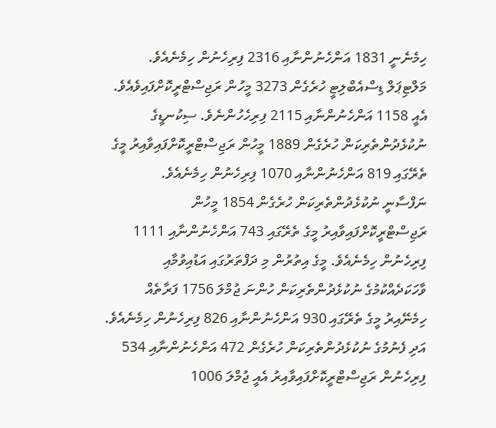ހިމެނެނީ 1831 އަންހެނުންނާއި 2316 ފިރިހެނުން ހިމެނެއެވެ.
މަލްޓިޕަލް ޑިސްއެބްލިޓީ ހުރެގެން 3273 މީހުން ރަޖިސްޓްރީކޮށްފައިވެއެވެ. އެއީ 1158 އަންހެނުންނާއި 2115 ފިރިހެހުންނެވެ. ސިކުނޑީގެ ނުކުޅެދުންތެރިކަން ހުރެގެން 1889 މީހުން ރަޖިސްޓްރީކޮށްފައިވާއިރު މީގެ ތެރޭގައި 819 އަންހެނުންނާއި 1070 ފިރިހެނުން ހިމެނެއެވެ.
ނަފްސާނީ ނުކުޅެދުންތެރިކަން ހުރެގެން 1854 މީހުން ރަޖިސްޓްރީކޮށްފައިވާއިރު މީގެ ތެރޭގައި 743 އަންހެނުންނާއި 1111 ފިރިހެނުން ހިމެނެއެވެ. މީގެ އިތުރުން މި ދަފްތަރުގައި އަޑުއިވުމާއި ވާހަކަދެއްކުމުގެ ނުކުޅެދުންތެރިކަން ހުންނަ ޖުމްލަ 1756 ފަރާތެއް ހިމެނޭއިރު މީގެ ތެރޭގައި 930 އަންހެނުންނާއި 826 ފިރިހެނުން ހިމެނެއެވެ. އަދި ފެނުމުގެ ނުކުޅެދުންތެރިކަން ހުރެގެން 472 އަންހެނުންނާއި 534 ފިރިހެނުން ރަޖިސްޓްރީކޮށްފައިވާއިރު އެއީ ޖުމްލަ 1006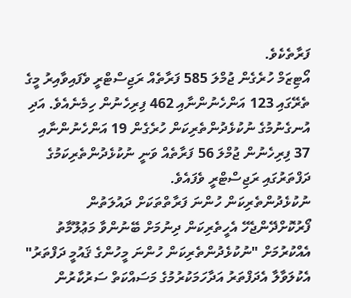ފަރާތެކެވެ.
އޯޓިޒަމް ހުރެގެން ޖުމްލަ 585 ފަރާތެއް ރަޖިސްޓްރީ ވެފައިވާއިރު މީގެ ތެރޭގައި 123 އަންހެނުންނާއި 462 ފިރިހެނުން ހިމެނެއެވެ. އަދި އުނގެނުމުގެ ނުކުޅެދުންތެރިކަން ހުރެގެން 19 އަންހެނުންނާއި 37 ފިރިހެނުން ޖުމްލަ 56 ފަރާތެއް ވަނީ ނުކުޅެދުންތެރިކަމުގެ ދަފްތަރުގައި ރަޖިސްޓްރީ ވެފައެވެ.
ނުކުޅެދުންތެރިކަން ހުންނަ ފަރާތްތަކަށް ދައުލަތުން ފޯރުކޮށްދޭންޖެހޭ އެހީތެރިކަން ދިނުމަށް ބޭނުންވާ މަޢުލޫމާތު އެއްކުރުމަށް "ނުކުޅެދުންތެރިކަން ހުންނަ މީހުންގެ ޤައުމީ ދަފްތަރު" އެކުލަވާލާ އެދަފްތަރު އަދާހަމަކުރުމުގެ މަސައްކަތް ސަރުކާރުން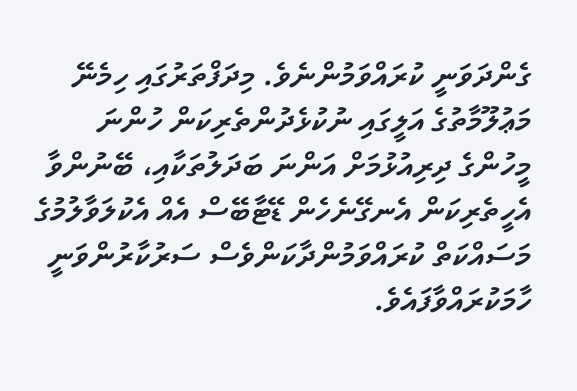ގެންދަވަނީ ކުރައްވަމުންނެވެ. މިދަފްތަރުގައި ހިމެނޭ މަޢުލޫމާތުގެ އަލީގައި ނުކުޅެދުންތެރިކަން ހުންނަ މީހުންގެ ދިރިއުޅުމަށް އަންނަ ބަދަލުތަކާއި، ބޭނުންވާ އެހީތެރިކަން އެނގޭނެހެން ޑޭޓާބޭސް އެއް އެކުލަވާލުމުގެ މަސައްކަތް ކުރައްވަމުންދާކަންވެސް ސަރުކާރުންވަނީ ހާމަކުރައްވާފައެވެ.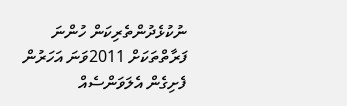ނުކުޅެދުންތެރިކަން ހުންނަ ފަރާތްތަކަށް 2011ވަނަ އަހަރުން ފެށިގެން އެލަވަންސެއް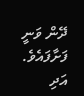ދޭން ވަނީ ފަށާފައެވެ. އަދި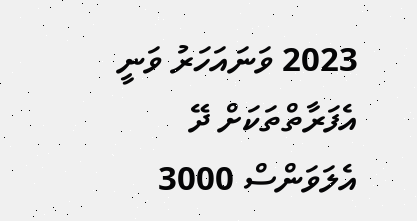2023 ވަނައަހަރު ވަނީ އެފަރާތްތަކަށް ދޭ އެލަވަންސް 3000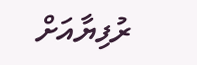ރުފިޔާއަށް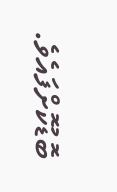ބޮޑުކޮށްފައެވެ.